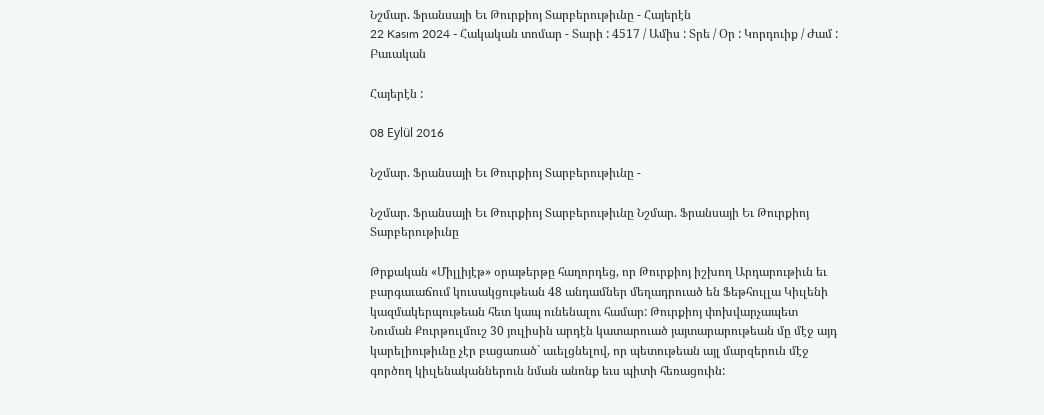Նշմար. Ֆրանսայի Եւ Թուրքիոյ Տարբերութիւնը - Հայերէն
22 Kasım 2024 - Հակական տոմար - Տարի : 4517 / Ամիս : Տրե / Օր : Կորդուիք / Ժամ : Բաւական

Հայերէն :

08 Eylül 2016

Նշմար. Ֆրանսայի Եւ Թուրքիոյ Տարբերութիւնը -

Նշմար. Ֆրանսայի Եւ Թուրքիոյ Տարբերութիւնը Նշմար. Ֆրանսայի Եւ Թուրքիոյ Տարբերութիւնը

Թրքական «Միլլիյէթ» օրաթերթը հաղորդեց, որ Թուրքիոյ իշխող Արդարութիւն եւ բարգաւաճում կուսակցութեան 48 անդամներ մեղադրուած են Ֆեթհուլլա Կիւլենի կազմակերպութեան հետ կապ ունենալու համար: Թուրքիոյ փոխվարչապետ Նուման Քուրթուլմուշ 30 յուլիսին արդէն կատարուած յայտարարութեան մը մէջ այդ կարելիութիւնը չէր բացառած` աւելցնելով, որ պետութեան այլ մարզերուն մէջ գործող կիւլենականներուն նման անոնք եւս պիտի հեռացուին: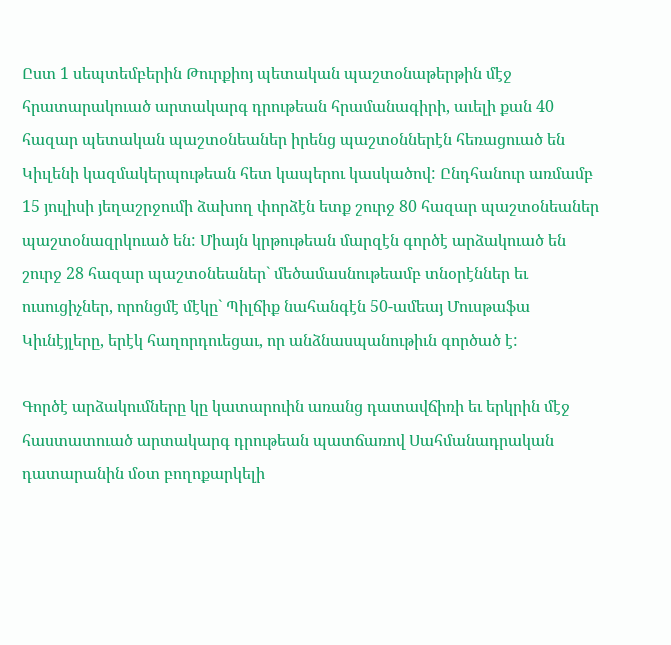Ըստ 1 սեպտեմբերին Թուրքիոյ պետական պաշտօնաթերթին մէջ հրատարակուած արտակարգ դրութեան հրամանագիրի, աւելի քան 40 հազար պետական պաշտօնեաներ իրենց պաշտօններէն հեռացուած են Կիւլենի կազմակերպութեան հետ կապերու կասկածով: Ընդհանուր առմամբ 15 յուլիսի յեղաշրջումի ձախող փորձէն ետք շուրջ 80 հազար պաշտօնեաներ պաշտօնազրկուած են: Միայն կրթութեան մարզէն գործէ արձակուած են շուրջ 28 հազար պաշտօնեաներ` մեծամասնութեամբ տնօրէններ եւ ուսուցիչներ, որոնցմէ մէկը` Պիլճիք նահանգէն 50-ամեայ Մուսթաֆա Կիւնէյլերը, երէկ հաղորդուեցաւ, որ անձնասպանութիւն գործած է:

Գործէ արձակումները կը կատարուին առանց դատավճիռի եւ երկրին մէջ հաստատուած արտակարգ դրութեան պատճառով Սահմանադրական դատարանին մօտ բողոքարկելի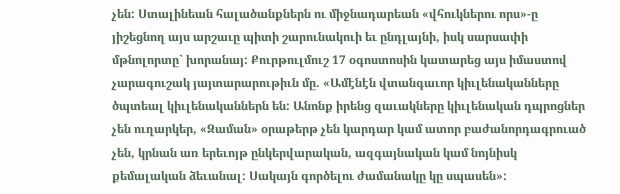չեն: Ստալինեան հալածանքներն ու միջնադարեան «վհուկներու որս»-ը յիշեցնող այս արշաւը պիտի շարունակուի եւ ընդլայնի, իսկ սարսափի մթնոլորտը` խորանայ: Քուրթուլմուշ 17 օգոստոսին կատարեց այս իմաստով չարագուշակ յայտարարութիւն մը. «Ամէնէն վտանգաւոր կիւլենականները ծպտեալ կիւլենականներն են: Անոնք իրենց զաւակները կիւլենական դպրոցներ չեն ուղարկեր, «Զաման» օրաթերթ չեն կարդար կամ ատոր բաժանորդագրուած չեն, կրնան առ երեւոյթ ընկերվարական, ազգայնական կամ նոյնիսկ քեմալական ձեւանալ: Սակայն գործելու ժամանակը կը սպասեն»: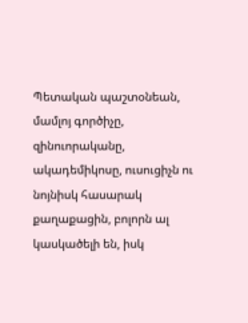Պետական պաշտօնեան, մամլոյ գործիչը, զինուորականը, ակադեմիկոսը, ուսուցիչն ու նոյնիսկ հասարակ քաղաքացին, բոլորն ալ կասկածելի են, իսկ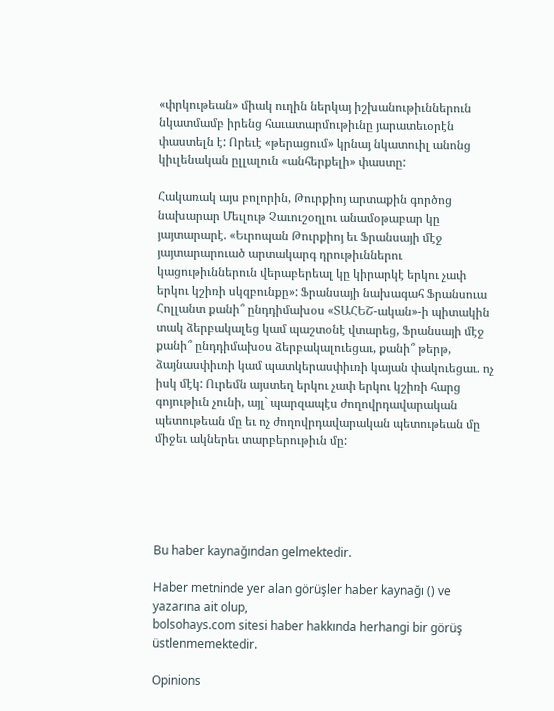«փրկութեան» միակ ուղին ներկայ իշխանութիւններուն նկատմամբ իրենց հաւատարմութիւնը յարատեւօրէն փաստելն է: Որեւէ «թերացում» կրնայ նկատուիլ անոնց կիւլենական ըլլալուն «անհերքելի» փաստը:

Հակառակ այս բոլորին, Թուրքիոյ արտաքին գործոց նախարար Մեւլութ Չաւուշօղլու անամօթաբար կը յայտարարէ. «Եւրոպան Թուրքիոյ եւ Ֆրանսայի մէջ յայտարարուած արտակարգ դրութիւններու կացութիւններուն վերաբերեալ կը կիրարկէ երկու չափ երկու կշիռի սկզբունքը»: Ֆրանսայի նախագահ Ֆրանսուա Հոլլանտ քանի՞ ընդդիմախօս «ՏԱՀԵՇ-ական»-ի պիտակին տակ ձերբակալեց կամ պաշտօնէ վտարեց, Ֆրանսայի մէջ քանի՞ ընդդիմախօս ձերբակալուեցաւ, քանի՞ թերթ, ձայնասփիւռի կամ պատկերասփիւռի կայան փակուեցաւ. ոչ իսկ մէկ: Ուրեմն այստեղ երկու չափ երկու կշիռի հարց գոյութիւն չունի, այլ` պարզապէս ժողովրդավարական պետութեան մը եւ ոչ ժողովրդավարական պետութեան մը միջեւ ակներեւ տարբերութիւն մը:





Bu haber kaynağından gelmektedir.

Haber metninde yer alan görüşler haber kaynağı () ve yazarına ait olup,
bolsohays.com sitesi haber hakkında herhangi bir görüş üstlenmemektedir.

Opinions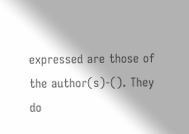expressed are those of the author(s)-(). They do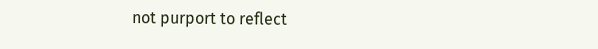not purport to reflect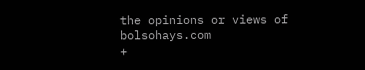the opinions or views of bolsohays.com
+